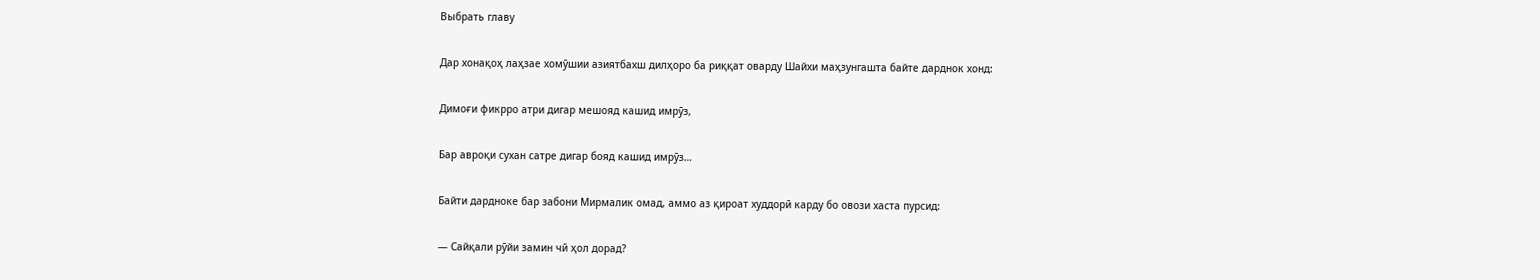Выбрать главу

Дар хонақоҳ лаҳзае хомӯшии азиятбахш дилҳоро ба риққат оварду Шайхи маҳзунгашта байте дарднок хонд:

Димоғи фикрро атри дигар мешояд кашид имрӯз,

Бар авроқи сухан сатре дигар бояд кашид имрӯз…

Байти дардноке бар забони Мирмалик омад, аммо аз қироат худдорӣ карду бо овози хаста пурсид:

— Сайқали рӯйи замин чӣ ҳол дорад?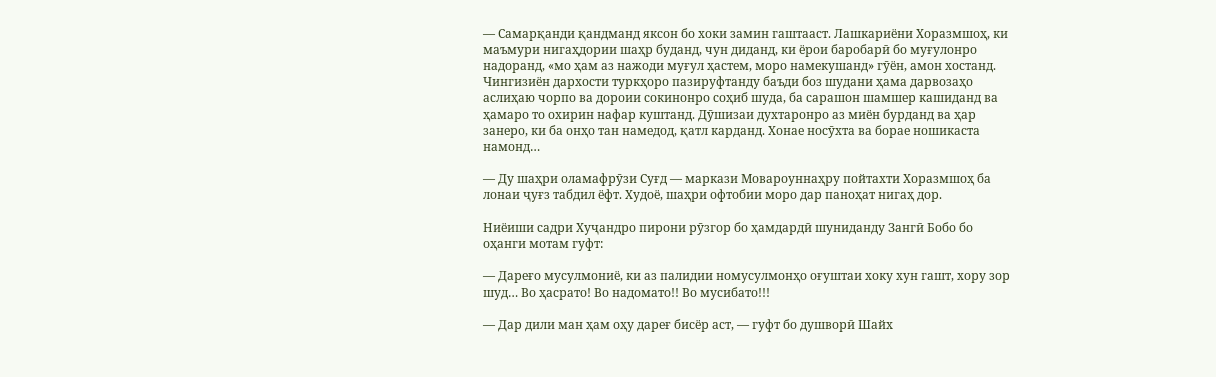— Самарқанди қандманд яксон бо хоки замин гаштааст. Лашкариёни Хоразмшоҳ, ки маъмури нигаҳдории шаҳр буданд, чун диданд, ки ёрои баробарӣ бо муғулонро надоранд, «мо ҳам аз нажоди муғул ҳастем, моро намекушанд» гӯён, амон хостанд. Чингизиён дархости туркҳоро пазируфтанду баъди боз шудани ҳама дарвозаҳо аслиҳаю чорпо ва дороии сокинонро соҳиб шуда, ба сарашон шамшер кашиданд ва ҳамаро то охирин нафар куштанд. Дӯшизаи духтаронро аз миён бурданд ва ҳар занеро, ки ба онҳо тан намедод, қатл карданд. Хонае носӯхта ва борае ношикаста намонд…

— Ду шаҳри оламафрӯзи Суғд — маркази Мовароуннаҳру пойтахти Хоразмшоҳ ба лонаи ҷуғз табдил ёфт. Худоё, шаҳри офтобии моро дар паноҳат нигаҳ дор.

Ниёиши садри Хуҷандро пирони рӯзгор бо ҳамдардӣ шуниданду Зангӣ Бобо бо оҳанги мотам гуфт:

— Дареғо мусулмониё, ки аз палидии номусулмонҳо оғуштаи хоку хун гашт, хору зор шуд… Во ҳасрато! Во надомато!! Во мусибато!!!

— Дар дили ман ҳам оҳу дареғ бисёр аст, — гуфт бо душворӣ Шайх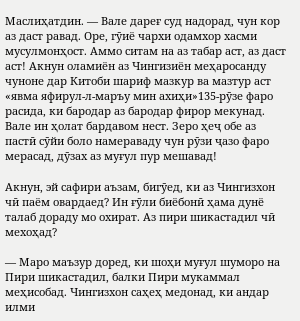Маслиҳатдин. — Вале дареғ суд надорад, чун кор аз даст равад. Оре, гӯиё чархи одамхор хасми мусулмонҳост. Аммо ситам на аз табар аст, аз даст аст! Акнун оламиён аз Чингизиён меҳаросанду чуноне дар Китоби шариф мазкур ва мазтур аст «явма яфирул-л-маръу мин ахиҳи»135-рӯзе фаро расида, ки бародар аз бародар фирор мекунад. Вале ин ҳолат бардавом нест. Зеро ҳеҷ обе аз пастӣ сӯйи боло намераваду чун рӯзи ҷазо фаро мерасад, дӯзах аз муғул пур мешавад!

Акнун, эй сафири аъзам, бигӯед, ки аз Чингизхон чӣ паём овардаед? Ин ғӯли биёбонӣ ҳама дунё талаб дораду мо охират. Аз пири шикастадил чӣ мехоҳад?

— Маро маъзур доред, ки шоҳи муғул шуморо на Пири шикастадил, балки Пири мукаммал меҳисобад. Чингизхон саҳеҳ медонад, ки андар илми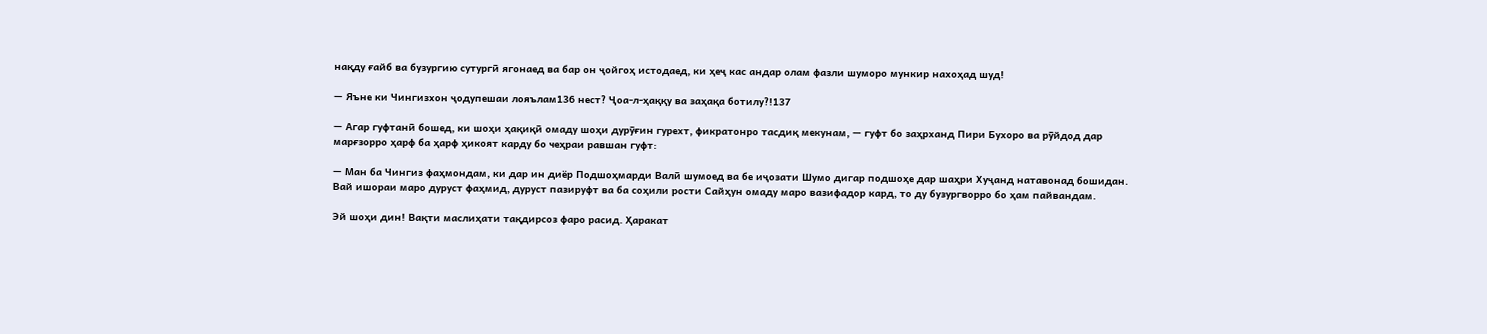нақду ғайб ва бузургию сутургӣ ягонаед ва бар он ҷойгоҳ истодаед, ки ҳеҷ кас андар олам фазли шуморо мункир нахоҳад шуд!

— Яъне ки Чингизхон ҷодупешаи лояълам136 нест? Ҷоа-л-ҳаққу ва заҳақа ботилу?!137

— Агар гуфтанӣ бошед, ки шоҳи ҳақиқӣ омаду шоҳи дурӯғин гурехт, фикратонро тасдиқ мекунам, — гуфт бо заҳрханд Пири Бухоро ва рӯйдод дар марғзорро ҳарф ба ҳарф ҳикоят карду бо чеҳраи равшан гуфт:

— Ман ба Чингиз фаҳмондам, ки дар ин диёр Подшоҳмарди Валӣ шумоед ва бе иҷозати Шумо дигар подшоҳе дар шаҳри Хуҷанд натавонад бошидан. Вай ишораи маро дуруст фаҳмид, дуруст пазируфт ва ба соҳили рости Сайҳун омаду маро вазифадор кард, то ду бузургворро бо ҳам пайвандам.

Эй шоҳи дин! Вақти маслиҳати тақдирсоз фаро расид. Ҳаракат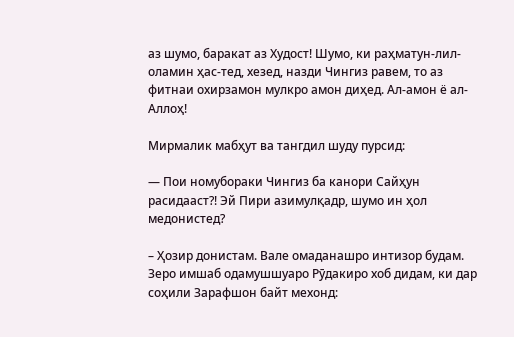аз шумо, баракат аз Худост! Шумо, ки раҳматун-лил-оламин ҳас-тед, хезед, назди Чингиз равем, то аз фитнаи охирзамон мулкро амон диҳед. Ал-амон ё ал-Аллоҳ!

Мирмалик мабҳут ва тангдил шуду пурсид:

— Пои номубораки Чингиз ба канори Сайҳун расидааст?! Эй Пири азимулқадр, шумо ин ҳол медонистед?

– Ҳозир донистам. Вале омаданашро интизор будам. Зеро имшаб одамушшуаро Рӯдакиро хоб дидам, ки дар соҳили Зарафшон байт мехонд: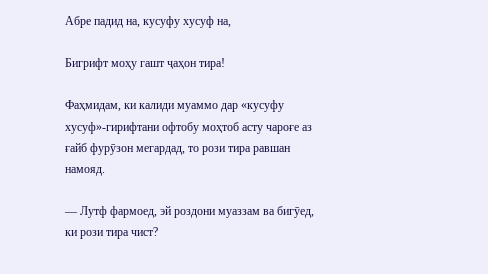Абре падид на, кусуфу хусуф на,

Бигрифт моҳу гашт ҷаҳон тира!

Фаҳмидам, ки калиди муаммо дар «кусуфу хусуф»-гирифтани офтобу моҳтоб асту чароғе аз ғайб фурӯзон мегардад, то рози тира равшан намояд.

— Лутф фармоед, эй роздони муаззам ва бигӯед, ки рози тира чист?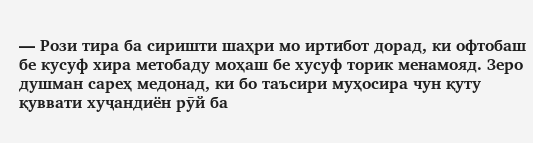— Рози тира ба сиришти шаҳри мо иртибот дорад, ки офтобаш бе кусуф хира метобаду моҳаш бе хусуф торик менамояд. Зеро душман сареҳ медонад, ки бо таъсири муҳосира чун қуту қуввати хуҷандиён рӯй ба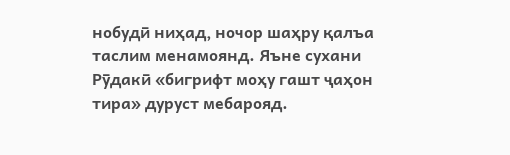нобудӣ ниҳад, ночор шаҳру қалъа таслим менамоянд. Яъне сухани Рӯдакӣ «бигрифт моҳу гашт ҷаҳон тира» дуруст мебарояд.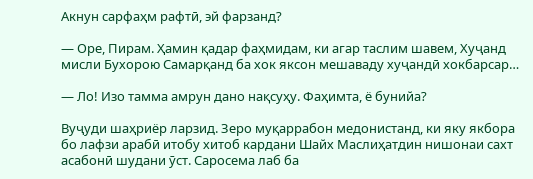Акнун сарфаҳм рафтӣ, эй фарзанд?

— Оре, Пирам. Ҳамин қадар фаҳмидам, ки агар таслим шавем, Хуҷанд мисли Бухорою Самарқанд ба хок яксон мешаваду хуҷандӣ хокбарсар…

— Ло! Изо тамма амрун дано нақсуҳу. Фаҳимта, ё бунийа?

Вуҷуди шаҳриёр ларзид. Зеро муқаррабон медонистанд, ки яку якбора бо лафзи арабӣ итобу хитоб кардани Шайх Маслиҳатдин нишонаи сахт асабонӣ шудани ӯст. Саросема лаб ба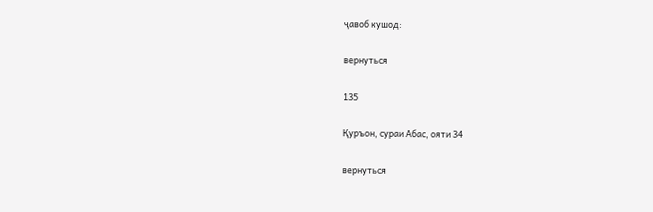ҷавоб кушод:

вернуться

135

Қуръон, сураи Абас, ояти 34

вернуться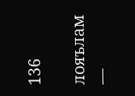136

лояълам —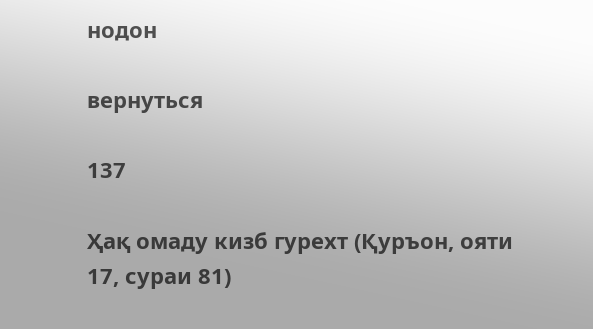нодон

вернуться

137

Ҳақ омаду кизб гурехт (Қуръон, ояти 17, сураи 81)